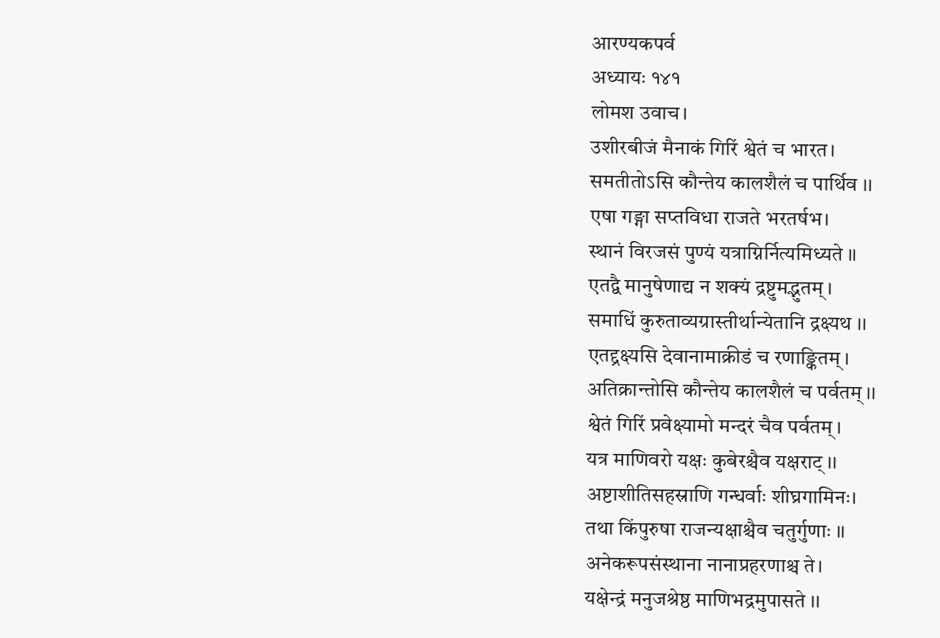आरण्यकपर्व
अध्यायः १४१
लोमश उवाच।
उशीरबीजं मैनाकं गिरिं श्वेतं च भारत।
समतीतोऽसि कौन्तेय कालशैलं च पार्थिव ।।
एषा गङ्गा सप्तविधा राजते भरतर्षभ।
स्थानं विरजसं पुण्यं यत्राग्निर्नित्यमिध्यते ।।
एतद्वै मानुषेणाद्य न शक्यं द्रष्टुमद्भुतम्।
समाधिं कुरुताव्यग्रास्तीर्थान्येतानि द्रक्ष्यथ ।।
एतद्द्रक्ष्यसि देवानामाक्रीडं च रणाङ्कितम्।
अतिक्रान्तोसि कौन्तेय कालशैलं च पर्वतम् ।।
श्वेतं गिरिं प्रवेक्ष्यामो मन्दरं चैव पर्वतम्।
यत्र माणिवरो यक्षः कुबेरश्चैव यक्षराट् ।।
अष्टाशीतिसहस्राणि गन्धर्वाः शीघ्रगामिनः।
तथा किंपुरुषा राजन्यक्षाश्चैव चतुर्गुणाः ।।
अनेकरूपसंस्थाना नानाप्रहरणाश्च ते।
यक्षेन्द्रं मनुजश्रेष्ठ माणिभद्रमुपासते ।।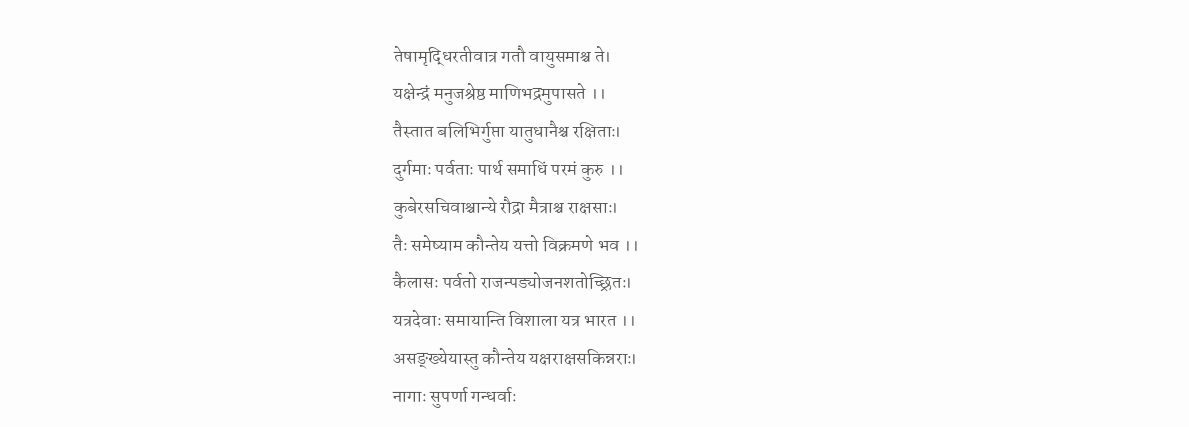तेषामृद्धिरतीवात्र गतौ वायुसमाश्च ते।
यक्षेन्द्रं मनुजश्रेष्ठ माणिभद्रमुपासते ।।
तैस्तात बलिभिर्गुप्ता यातुधानैश्च रक्षिताः।
दुर्गमाः पर्वताः पार्थ समाधिं परमं कुरु ।।
कुबेरसचिवाश्चान्ये रौद्रा मैत्राश्च राक्षसाः।
तैः समेष्याम कौन्तेय यत्तो विक्रमणे भव ।।
कैलासः पर्वतो राजन्पड्योजनशतोच्छ्रितः।
यत्रदेवाः समायान्ति विशाला यत्र भारत ।।
असङ्ख्येयास्तु कौन्तेय यक्षराक्षसकिन्नराः।
नागाः सुपर्णा गन्धर्वाः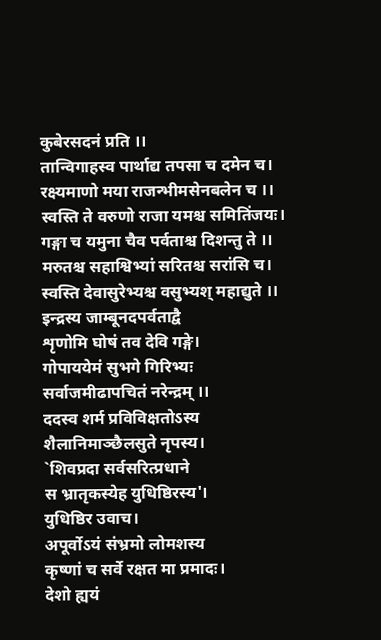कुबेरसदनं प्रति ।।
तान्विगाहस्व पार्थाद्य तपसा च दमेन च।
रक्ष्यमाणो मया राजन्भीमसेनबलेन च ।।
स्वस्ति ते वरुणो राजा यमश्च समितिंजयः।
गङ्गा च यमुना चैव पर्वताश्च दिशन्तु ते ।।
मरुतश्च सहाश्विभ्यां सरितश्च सरांसि च।
स्वस्ति देवासुरेभ्यश्च वसुभ्यश् महाद्युते ।।
इन्द्रस्य जाम्बूनदपर्वताद्वै
शृणोमि घोषं तव देवि गङ्गे।
गोपाययेमं सुभगे गिरिभ्यः
सर्वाजमीढापचितं नरेन्द्रम् ।।
ददस्व शर्म प्रविविक्षतोऽस्य
शैलानिमाञ्छैलसुते नृपस्य।
`शिवप्रदा सर्वसरित्प्रधाने
स भ्रातृकस्येह युधिष्ठिरस्य'।
युधिष्ठिर उवाच।
अपूर्वोऽयं संभ्रमो लोमशस्य
कृष्णां च सर्वे रक्षत मा प्रमादः।
देशो ह्ययं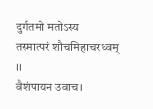दुर्गतमो मतोऽस्य
तस्मात्परं शौचमिहाचरध्वम् ।।
वैशंपायन उवाच।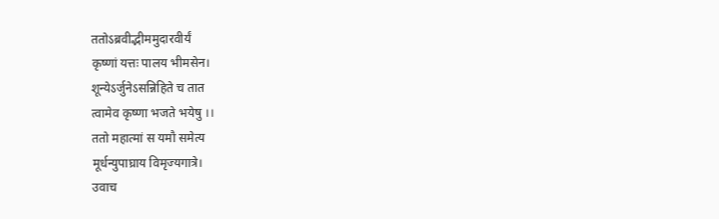ततोऽब्रवीद्भीममुदारवीर्यं
कृष्णां यत्तः पालय भीमसेन।
शून्येऽर्जुनेऽसन्निहिते च तात
त्वामेव कृष्णा भजते भयेषु ।।
ततो महात्मां स यमौ समेत्य
मूर्धन्युपाघ्राय विमृज्यगात्रे।
उवाच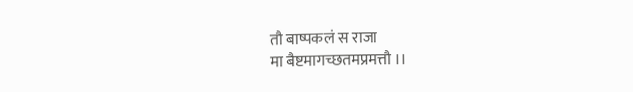तौ बाष्पकलं स राजा
मा बैष्टमागच्छतमप्रमत्तौ ।।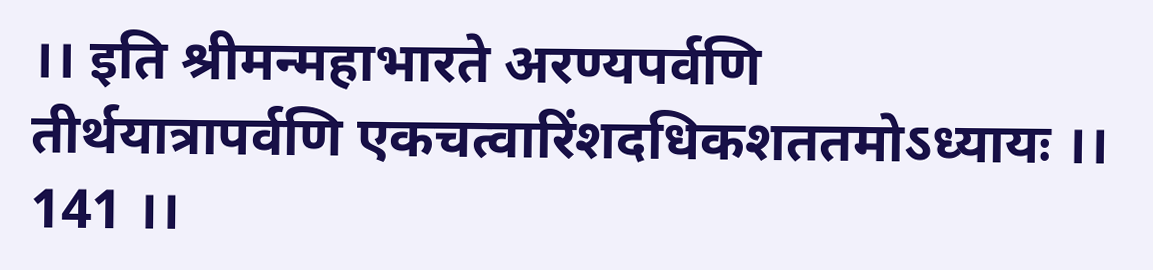।। इति श्रीमन्महाभारते अरण्यपर्वणि
तीर्थयात्रापर्वणि एकचत्वारिंशदधिकशततमोऽध्यायः ।। 141 ।।